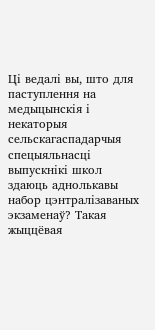Ці ведалі вы, што для паступлення на медыцынскія і некаторыя сельскагаспадарчыя спецыяльнасці выпускнікі школ здаюць аднолькавы набор цэнтралізаваных экзаменаў? Такая жыццёвая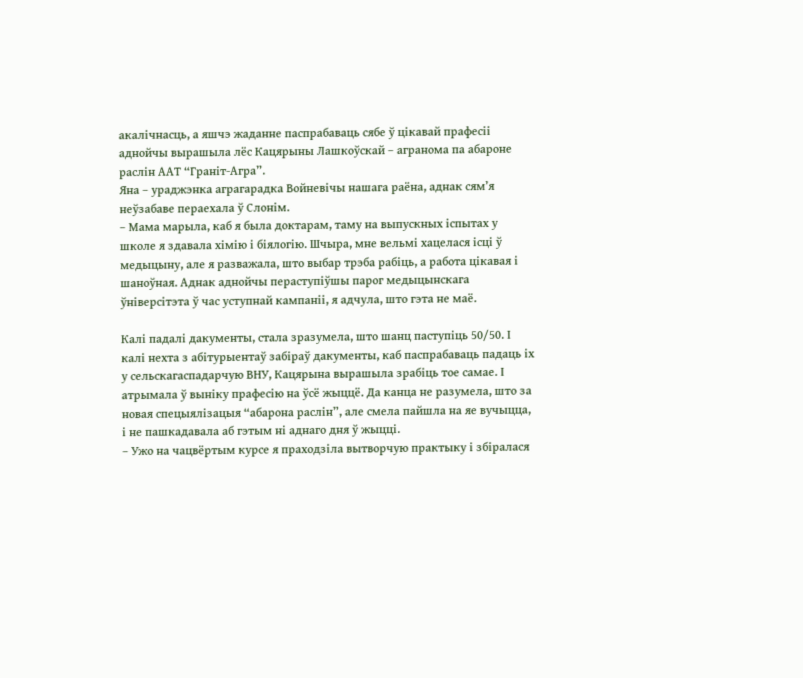акалічнасць, а яшчэ жаданне паспрабаваць сябе ў цікавай прафесіі аднойчы вырашыла лёс Кацярыны Лашкоўскай – агранома па абароне раслін ААТ “Граніт-Агра”.
Яна – ураджэнка аграгарадка Войневічы нашага раёна, аднак сям’я неўзабаве пераехала ў Слонім.
– Мама марыла, каб я была доктарам, таму на выпускных іспытах у школе я здавала хімію і біялогію. Шчыра, мне вельмі хацелася ісці ў медыцыну, але я разважала, што выбар трэба рабіць, а работа цікавая і шаноўная. Аднак аднойчы пераступіўшы парог медыцынскага ўніверсітэта ў час уступнай кампаніі, я адчула, што гэта не маё.

Калі падалі дакументы, стала зразумела, што шанц паступіць 50/50. І калі нехта з абітурыентаў забіраў дакументы, каб паспрабаваць падаць іх у сельскагаспадарчую ВНУ, Кацярына вырашыла зрабіць тое самае. І атрымала ў выніку прафесію на ўсё жыццё. Да канца не разумела, што за новая спецыялізацыя “абарона раслін”, але смела пайшла на яе вучыцца, і не пашкадавала аб гэтым ні аднаго дня ў жыцці.
– Ужо на чацвёртым курсе я праходзіла вытворчую практыку і збіралася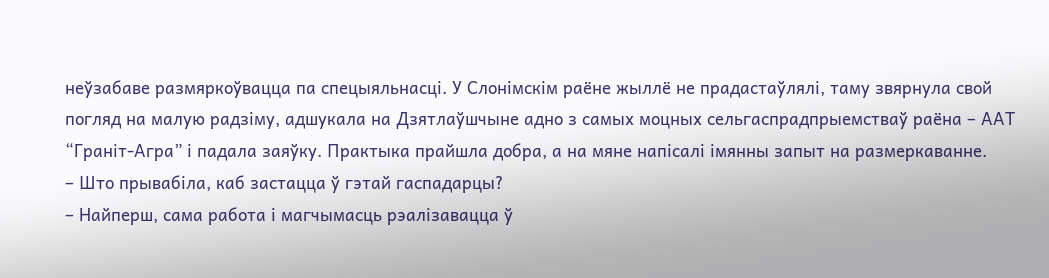неўзабаве размяркоўвацца па спецыяльнасці. У Слонімскім раёне жыллё не прадастаўлялі, таму звярнула свой погляд на малую радзіму, адшукала на Дзятлаўшчыне адно з самых моцных сельгаспрадпрыемстваў раёна – ААТ “Граніт-Агра” і падала заяўку. Практыка прайшла добра, а на мяне напісалі імянны запыт на размеркаванне.
– Што прывабіла, каб застацца ў гэтай гаспадарцы?
– Найперш, сама работа і магчымасць рэалізавацца ў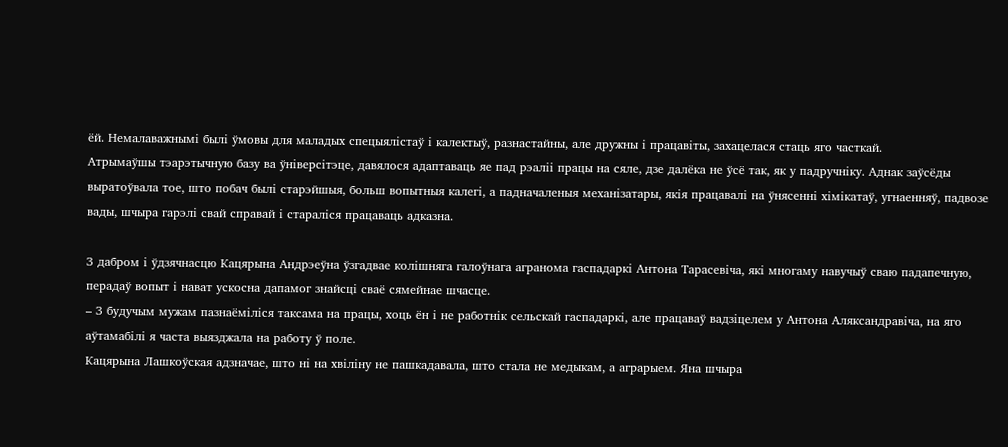ёй. Немалаважнымі былі ўмовы для маладых спецыялістаў і калектыў, разнастайны, але дружны і працавіты, захацелася стаць яго часткай.
Атрымаўшы тэарэтычную базу ва ўніверсітэце, давялося адаптаваць яе пад рэаліі працы на сяле, дзе далёка не ўсё так, як у падручніку. Аднак заўсёды выратоўвала тое, што побач былі старэйшыя, больш вопытныя калегі, а падначаленыя механізатары, якія працавалі на ўнясенні хімікатаў, угнаенняў, падвозе вады, шчыра гарэлі свай справай і стараліся працаваць адказна.

З дабром і ўдзячнасцю Кацярына Андрэеўна ўзгадвае колішняга галоўнага агранома гаспадаркі Антона Тарасевіча, які многаму навучыў сваю падапечную, перадаў вопыт і нават ускосна дапамог знайсці сваё сямейнае шчасце.
– З будучым мужам пазнаёміліся таксама на працы, хоць ён і не работнік сельскай гаспадаркі, але працаваў вадзіцелем у Антона Аляксандравіча, на яго аўтамабілі я часта выязджала на работу ў поле.
Кацярына Лашкоўская адзначае, што ні на хвіліну не пашкадавала, што стала не медыкам, а аграрыем. Яна шчыра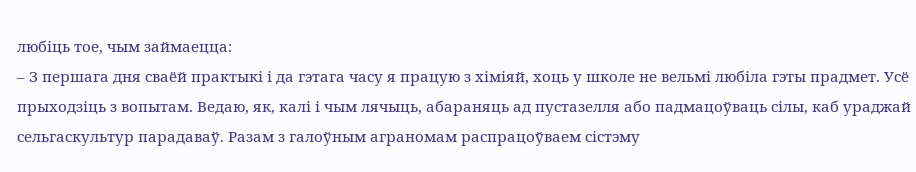любіць тое, чым займаецца:
– З першага дня сваёй практыкі і да гэтага часу я працую з хіміяй, хоць у школе не вельмі любіла гэты прадмет. Усё прыходзіць з вопытам. Ведаю, як, калі і чым лячыць, абараняць ад пустазелля або падмацоўваць сілы, каб ураджай сельгаскультур парадаваў. Разам з галоўным аграномам распрацоўваем сістэму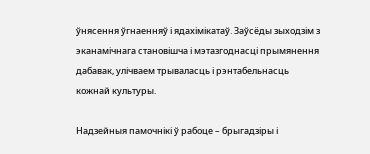ўнясення ўгнаенняў і ядахімікатаў. Заўсёды зыходзім з эканамічнага становішча і мэтазгоднасці прымянення дабавак, улічваем трываласць і рэнтабельнасць кожнай культуры.

Надзейныя памочнікі ў рабоце – брыгадзіры і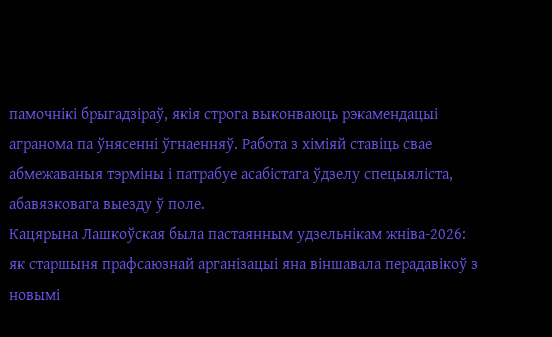памочнікі брыгадзіраў, якія строга выконваюць рэкамендацыі агранома па ўнясенні ўгнаенняў. Работа з хіміяй ставіць свае абмежаваныя тэрміны і патрабуе асабістага ўдзелу спецыяліста, абавязковага выезду ў поле.
Кацярына Лашкоўская была пастаянным удзельнікам жніва-2026: як старшыня прафсаюзнай арганізацыі яна віншавала перадавікоў з новымі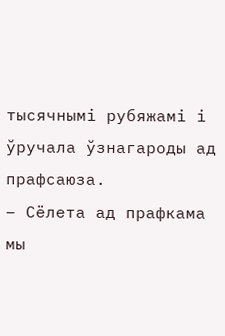тысячнымі рубяжамі і ўручала ўзнагароды ад прафсаюза.
– Сёлета ад прафкама мы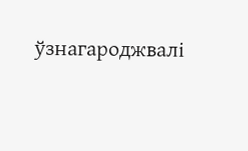ўзнагароджвалі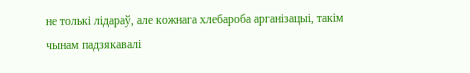не толькі лідараў, але кожнага хлебароба арганізацыі, такім чынам падзякавалі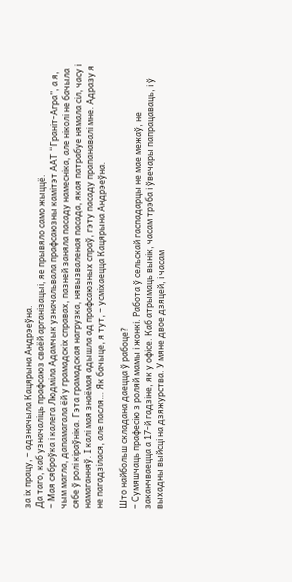за іх працу, – адзначыла Кацярына Андрэеўна.
Да таго, каб узначаліць прафсаюз сваёй арганізацыі, яе прывяло само жыццё.
– Мая сяброўка і калега Людміла Адамчык узначальвала прафсаюзны камітэт ААТ “Граніт-Агра”, а я, чым магла, дапамагала ёй у грамадскіх справах, пазней заняла пасаду намесніка, але ніколі не бачыла сябе ў ролі кіраўніка. Гэта грамадская нагрузка, нявызваленая пасада, якая патрабуе нямала сіл, часу і намаганняў. І калі мая знаёмая адышла ад прафсаюзных спраў, гэту пасаду прапанавалі мне. Адразу я не пагадзілася, але пасля… Як бачыце, я тут, – усміхаецца Кацярына Андрэеўна.

Што найбольш складана даецца ў рабоце?
– Сумяшчаць прафесію з роляй мамы і жонкі. Работа ў сельскай гаспадарцы не мае межаў, не заканчваецца а 17-й гадзіне, як у офісе. Каб атрымаць вынік, часам трэба і ўвечары папрацаваць, і ў выхадны выйсці на дзяжурства. У мяне двое дзяцей, і часам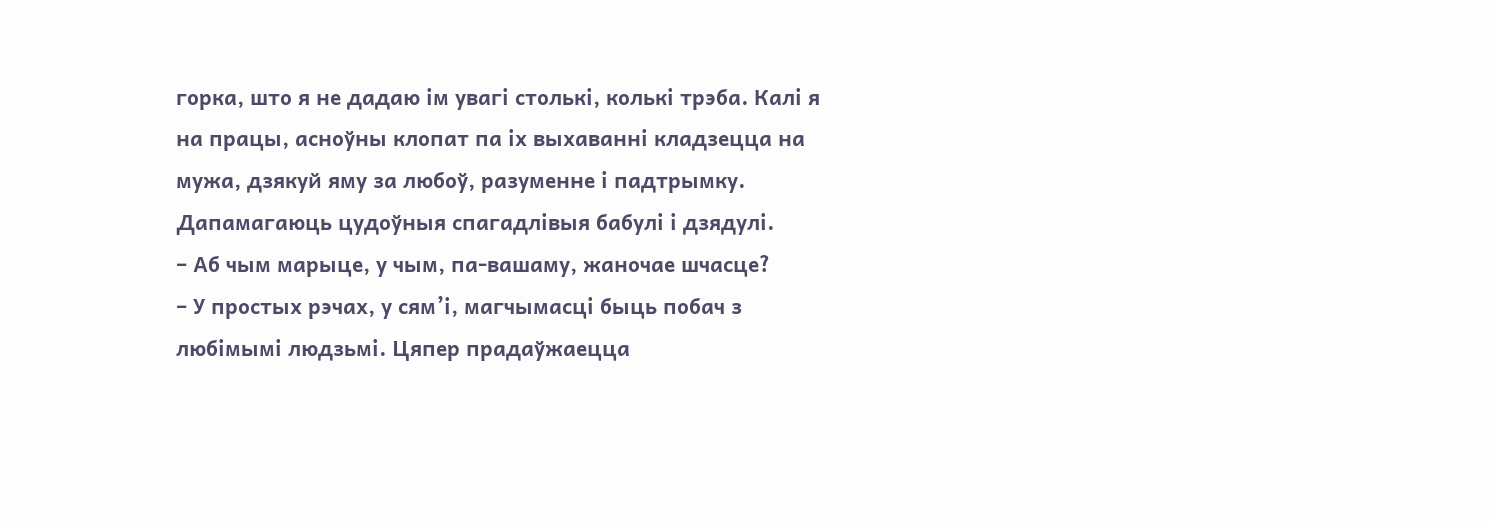горка, што я не дадаю ім увагі столькі, колькі трэба. Калі я на працы, асноўны клопат па іх выхаванні кладзецца на мужа, дзякуй яму за любоў, разуменне і падтрымку. Дапамагаюць цудоўныя спагадлівыя бабулі і дзядулі.
– Аб чым марыце, у чым, па-вашаму, жаночае шчасце?
– У простых рэчах, у сям’і, магчымасці быць побач з любімымі людзьмі. Цяпер прадаўжаецца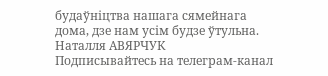будаўніцтва нашага сямейнага дома, дзе нам усім будзе ўтульна.
Наталля АВЯРЧУК
Подписывайтесь на телеграм-канал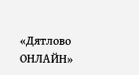«Дятлово ОНЛАЙН»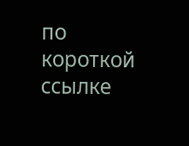по короткой ссылке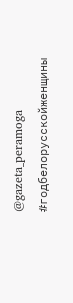@gazeta_peramoga
#годбелорусскойженщины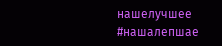нашелучшее #нашалепшае